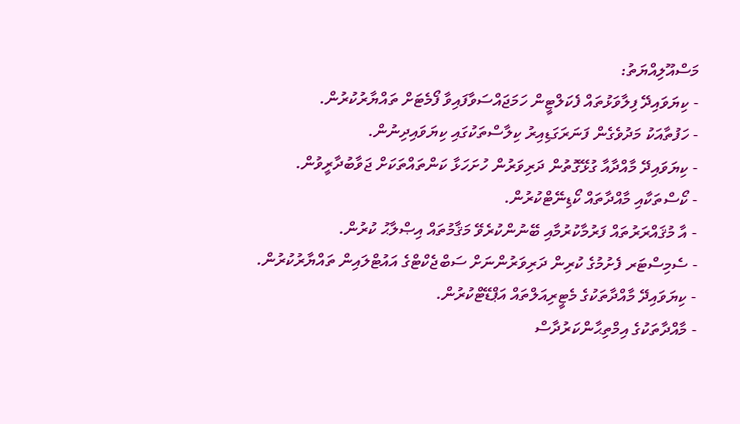މަސްއޫލިއްޔަތު:
- ކިޔަވައިދޭ ފިލާވަޅުތައް ފެކަލްޓީން ހަމަޖައްސަވާފައިވާ ފޯމެޓަށް ތައްޔާރުކުރުން.
- ހަފުތާއަކު މަދުވެގެން ފަނަރަގަޑިއިރު ކިލާސްތަކުގައި ކިޔަވައިދިނުން.
- ކިޔަވައިދޭ މާއްދާއާ ގުޅޭގޮތުން ދަރިވަރުން ހުށަހަޅާ ކަންތައްތަކަށް ޖަވާބުދާރީވުން.
- ކޯސްތަކާއި މާއްދާތައް ކޯޑިނޭޓްކުރުން.
- އާ މުޤައްރަރުތައް ފަރުމާކުރުމާއި ބޭނުންކުރެވޭ މަޤާމުތައް އިޞްލާޙު ކުރުން.
- ސެމިސްޓަރ ފެށުމުގެ ކުރިން ދަރިވަރުންނަށް ސަބްޖެކްޓްގެ އައުޓްލައިން ތައްޔާރުކުރުން.
- ކިޔަވައިދޭ މާއްދާތަކުގެ މެޓީރިއަލްތައް އަޕްޑޭޓްކުރުން.
- މާއްދާތަކުގެ އިމްތިޙާންކަރުދާސް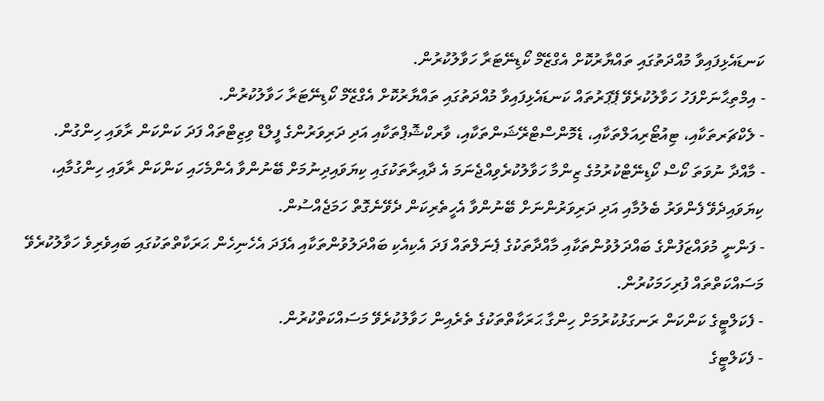ކަނޑައެޅިފައިވާ މުއްދަތުގައި ތައްޔާރުކޮށް އެގްޒޭމް ކޯޑިނޭޓަރާ ހަވާލުކުރުން.
- އިމްތިޙާނަށްފަހު ހަވާލުކުރެވޭ ޕޭޕަރުތައް ކަނޑައެޅިފައިވާ މުއްދަތުގައި ތައްޔާރުކޮށް އެގްޒޭމް ކޯޑިނޭޓަރާ ހަވާލުކުރުން.
- ލެކްޗަރތަކާއި، ޓިއުޓޯރިއަލްތަކާއި، ޑެމޮންސްޓްރޭޝަންތަކާއި، ވާރކްޝޮޕްތަކާއި އަދި ދަރިވަރުންގެ ފީލްޑް ވިޒިޓްތައް ފަދަ ކަންކަން ރާވައި ހިންގުން.
- މާއްދާ ނުވަތަ ކޯސް ކޯޑިނޭޓްކުރުމުގެ ޒިންމާ ހަވާލުކުރެވިއްޖެނަމަ އެ ދާއިރާތަކުގައި ކިޔަވައިދިނުމަށް ބޭނުންވާ އެންމެހައި ކަންކަން ރާވައި ހިންގުމާއި، ކިޔަވައިދެވޭ ފެންވަރު ބެލުމާއި އަދި ދަރިވަރުންނަށް ބޭނުންވާ އެހީތެރިކަން ދެވޭނެގޮތް ހަމަޖެއްސުން.
- ފަންނީ މުވައްޒަފުންގެ ބައްދަލުވުންތަކާއި މާއްދާތަކުގެ ޕެނަލްތައް ފަދަ އެކިއެކި ބައްދަލުވުންތަކާއި އެފަދަ އެހެނިހެން ޙަރަކާތްތަކުގައި ބައިވެރިވެ ހަވާލުކުރެވޭ މަސައްކަތްތައް ފުރިހަމަކުރުން.
- ފެކަލްޓީގެ ކަންކަން ރަނގަޅުކުރުމަށް ހިންގާ ޙަރަކާތްތަކުގެ ތެރެއިން ހަވާލުކުރެވޭ މަސައްކަތްކުރުން.
- ފެކަލްޓީގެ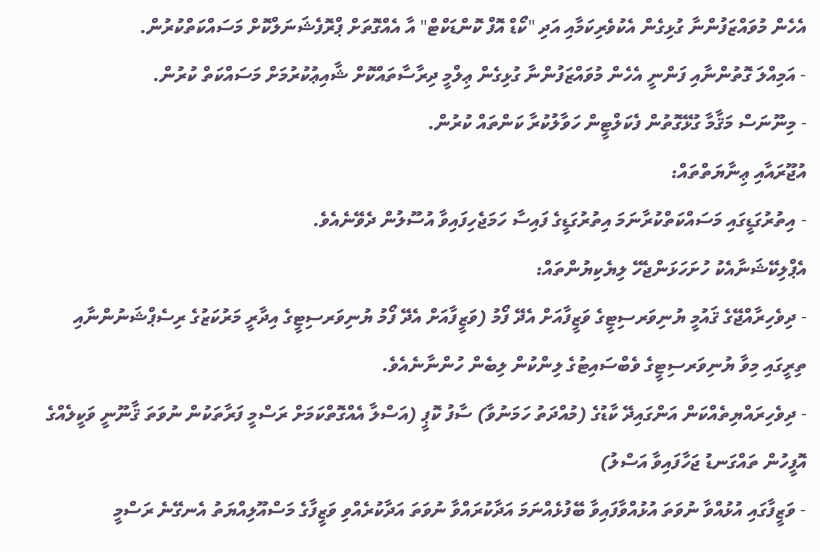އެހެން މުވައްޒަފުންނާ ގުޅިގެން އެކުވެރިކަމާއި އަދި "ކޯޑް އޮފް ކޮންޑަކްޓް" އާ އެއްގޮތަށް ޕްރޮފެޝަނަލްކޮށް މަސައްކަތްކުރުން.
- އަމިއްލަ ގޮތުންނާއި ފަންނީ އެހެން މުވައްޒަފުންނާ ގުޅިގެން ޢިލްމީ ދިރާސާތައްކޮށް ޝާއިޢުކުރުމަށް މަސައްކަތް ކުރުން.
- މިނޫނަސް މަޤާމާ ގުޅޭގޮތުން ފެކަލްޓީން ހަވާލުކުރާ ކަންތައް ކުރުން.
އުޖޫރައާއި ޢިނާޔަތްތައް:
- އިތުރުގަޑީގައި މަސައްކަތްކުރާނަމަ އިތުރުގަޑީގެ ފައިސާ ހަމަޖެހިފައިވާ އުސޫލުން ދެވޭނެއެވެ.
އެޕްލިކޭޝަނާއެކު ހުށަހަޅަންޖެހޭ ލިޔެކިޔުންތައް:
- ދިވެހިރާއްޖޭގެ ޤައުމީ ޔުނިވަރސިޓީގެ ވަޒީފާއަށް އެދޭ ފޯމު (ވަޒީފާއަށް އެދޭ ފޯމު ޔުނިވަރސިޓީގެ އިދާރީ މަރުކަޒުގެ ރިސެޕްޝަނުންނާއި ތިރީގައި މިވާ ޔުނިވަރސިޓީގެ ވެބްސައިޓުގެ ލިންކުން ލިބެން ހުންނާނެއެވެ.
- ދިވެހިރައްޔިތެއްކަން އަންގައިދޭ ކާޑުގެ (މުއްދަތު ހަމަނުވާ) ސާފު ކޮޕީ (އަސްލާ އެއްގޮތްކަމަށް ރަސްމީ ފަރާތަކުން ނުވަތަ ޤާނޫނީ ވަކީލެއްގެ އޮފީހުން ތައްގަނޑު ޖަހާފައިވާ އަސްލު)
- ވަޒީފާގައި އުޅުއްވާ ނުވަތަ އުޅުއްވާފައިވާ ބޭފުޅެއްނަމަ އަދާކުރައްވާ ނުވަތަ އަދާކުރެއްވި ވަޒީފާގެ މަސްއޫލިއްޔަތު އެނގޭނެ ރަސްމީ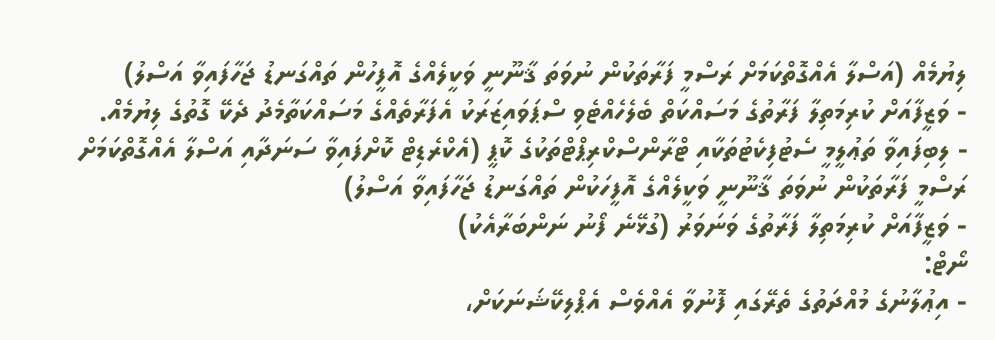ލިޔުމެއް (އަސްލާ އެއްގޮތްކަމަށް ރަސްމީ ފަރާތަކުން ނުވަތަ ޤާނޫނީ ވަކީލެއްގެ އޮފީހުން ތައްގަނޑު ޖަހާފައިވާ އަސްލު)
- ވަޒީފާއަށް ކުރިމަތިލާ ފަރާތުގެ މަސައްކަތް ބެލެހެއްޓެވި ސްޕަވައިޒަރަކު އެފަރާތެއްގެ މަސައްކަތާމެދު ދެކޭ ގޮތުގެ ލިޔުމެއް.
- ލިބިފައިވާ ތަޢުލީމީ ސެޓުފިކެޓުތަކާއި ޓްރާންސްކްރިޕްޓްތަކުގެ ކޮޕީ (އެކްރެޑިޓް ކޮށްފައިވާ ސަނަދާއި އަސްލާ އެއްގޮތްކަމަށް ރަސްމީ ފަރާތަކުން ނުވަތަ ޤާނޫނީ ވަކީލެއްގެ އޮފީހަކުން ތައްގަނޑު ޖަހާފައިވާ އަސްލު)
- ވަޒީފާއަށް ކުރިމަތިލާ ފަރާތުގެ ވަނަވަރު (ގުޅޭނެ ފޯނު ނަންބަރާއެކު)
ނޯޓް:
- އިޢުލާނުގެ މުއްދަތުގެ ތެރޭގައި ފޮނުވާ އެއްވެސް އެޕްލިކޭޝަނަކަށް،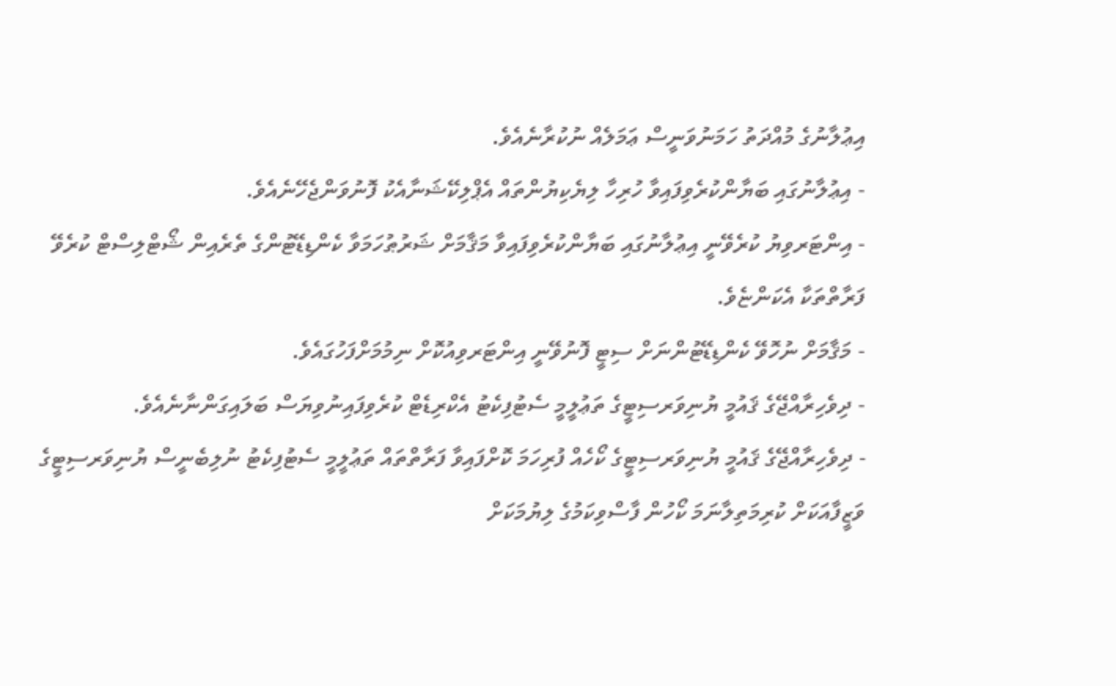އިޢުލާނުގެ މުއްދަތު ހަމަނުވަނީސް ޢަމަލެއް ނުކުރާނެއެވެ.
- އިޢުލާނުގައި ބަޔާންކުރެވިފައިވާ ހުރިހާ ލިޔެކިޔުންތައް އެޕްލިކޭޝަނާއެކު ފޮނުވަންޖެހޭނެއެވެ.
- އިންޓަރވިޔު ކުރެވޭނީ އިޢުލާނުގައި ބަޔާންކުރެވިފައިވާ މަޤާމަށް ޝަރުޠުހަމަވާ ކެންޑިޑޭޓުންގެ ތެރެއިން ޝޯޓްލިސްޓް ކުރެވޭ ފަރާތްތަކާ އެކަންޏެވެ.
- މަޤާމަށް ނުހޮވޭ ކެންޑިޑޭޓުންނަށް ސިޓީ ފޮނުވޭނީ އިންޓަރވިއުކޮށް ނިމުމަށްފަހުގައެވެ.
- ދިވެހިރާއްޖޭގެ ޤައުމީ ޔުނިވަރސިޓީގެ ތަޢުލީމީ ސެޓުފިކެޓު އެކްރިޑެޓް ކުރެވިފައިނުވިޔަސް ބަލައިގަންނާނެއެވެ.
- ދިވެހިރާއްޖޭގެ ޤައުމީ ޔުނިވަރސިޓީގެ ކޯހެއް ފުރިހަމަ ކޮށްފައިވާ ފަރާތްތައް ތަޢުލީމީ ސެޓުފިކެޓު ނުލިބެނީސް ޔުނިވަރސިޓީގެ ވަޒީފާއަކަށް ކުރިމަތިލާނަމަ ކޯހުން ފާސްވިކަމުގެ ލިޔުމަކަށް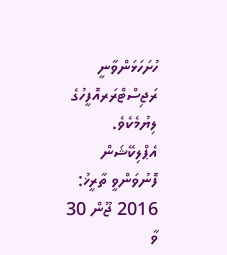ހުށަހަޅަންވާނީ ރަޖިސްޓްރަރއޮފީހުގެ ލިޔުމެކެވެ.
އެޕްލިކޭޝަން ފޮނުވަންވީ ތާރީޚު:
2016 ޖޫން 30 ވާ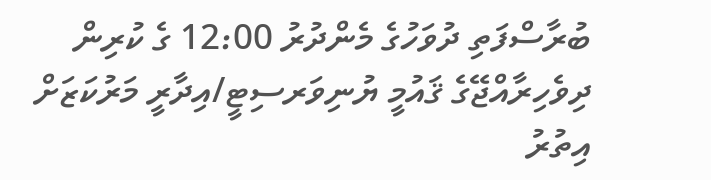ބުރާސްފަތި ދުވަހުގެ މެންދުރު 12:00 ގެ ކުރިން ދިވެހިރާއްޖޭގެ ޤައުމީ ޔުނިވަރސިޓީ/އިދާރީ މަރުކަޒަށް
އިތުރު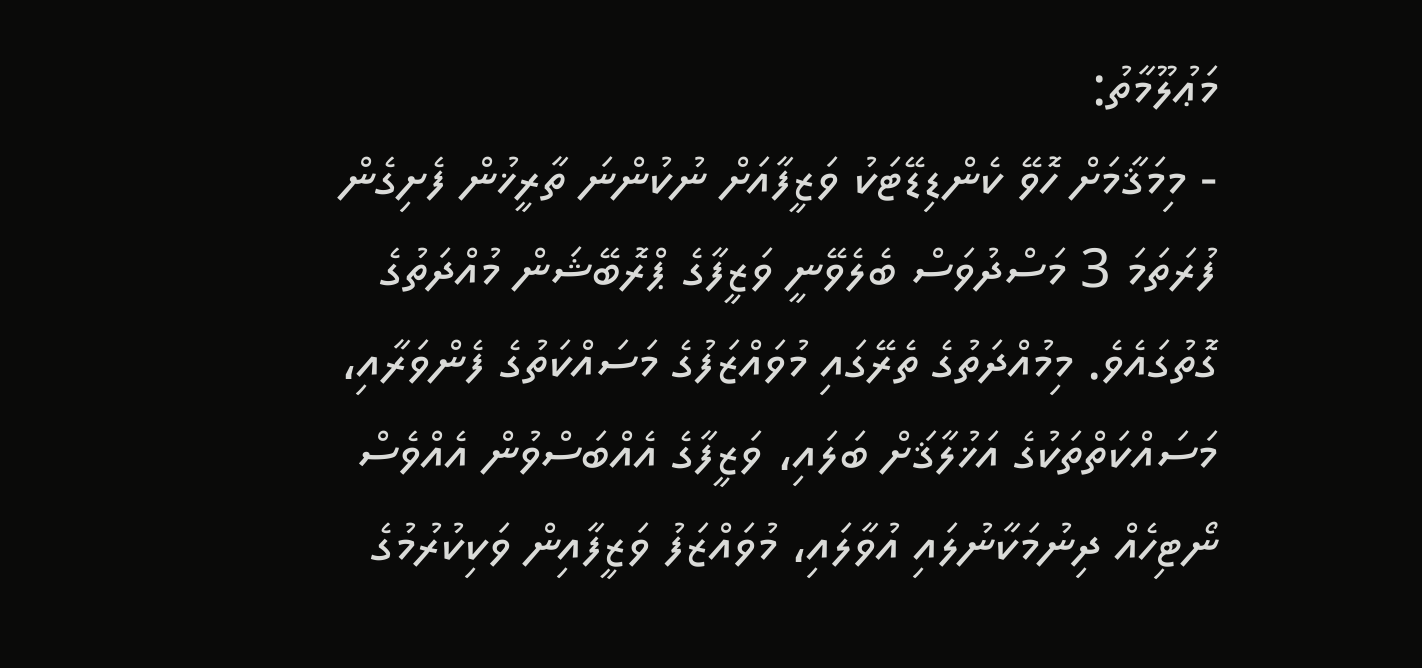މަޢުލޫމާތު:
- މިމަޤާމަށް ހޮވޭ ކެންޑިޑޭޓަކު ވަޒީފާއަށް ނުކުންނަ ތާރީޚުން ފެށިގެން ފުރަތަމަ 3 މަސްދުވަސް ބެލެވޭނީ ވަޒީފާގެ ޕްރޮބޭޝަން މުއްދަތުގެ ގޮތުގައެވެ. މިމުއްދަތުގެ ތެރޭގައި މުވައްޒަފުގެ މަސައްކަތުގެ ފެންވަރާއި، މަސައްކަތްތަކުގެ އަޚުލާޤަށް ބަލައި، ވަޒީފާގެ އެއްބަސްވުން އެއްވެސް ނޯޓިހެއް ދިނުމަކާނުލައި އުވާލައި، މުވައްޒަފު ވަޒީފާއިން ވަކިކުރުމުގެ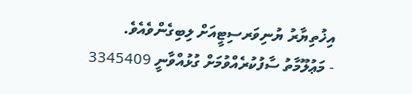އިޚުތިޔާރު ޔުނިވަރސިޓީއަށް ލިބިގެންވެއެވެ.
- މަޢުލޫމާތު ސާފުކުރެއްވުމަށް ގުޅުއްވާނީ 3345409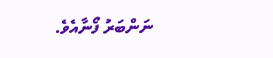ނަންބަރު ފޯނާއެވެ.